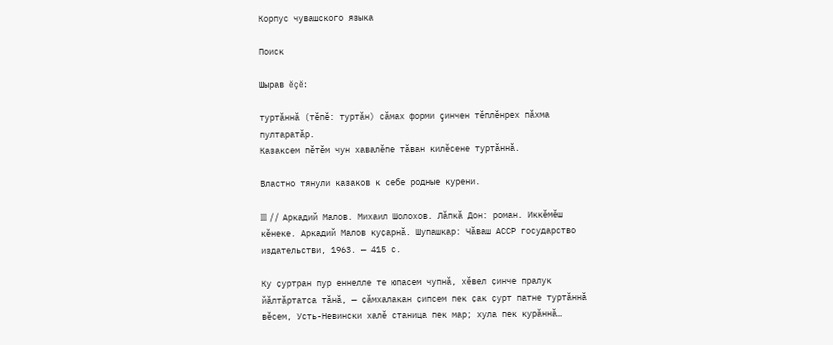Корпус чувашского языка

Поиск

Шырав ĕçĕ:

туртӑннӑ (тĕпĕ: туртӑн) сăмах форми çинчен тĕплĕнрех пăхма пултаратăр.
Казаксем пӗтӗм чун хавалӗпе тӑван килӗсене туртӑннӑ.

Властно тянули казаков к себе родные курени.

III // Аркадий Малов. Михаил Шолохов. Лӑпкӑ Дон: роман. Иккӗмӗш кӗнеке. Аркадий Малов куҫарнӑ. Шупашкар: Чӑваш АССР государство издательстви, 1963. — 415 с.

Ку ҫуртран пур еннелле те юпасем чупнӑ, хӗвел ҫинче пралук йӑлтӑртатса тӑнӑ, — ҫӑмхалакан ҫипсем пек ҫак ҫурт патне туртӑннӑ вӗсем, Усть-Невински халӗ станица пек мар; хула пек курӑннӑ…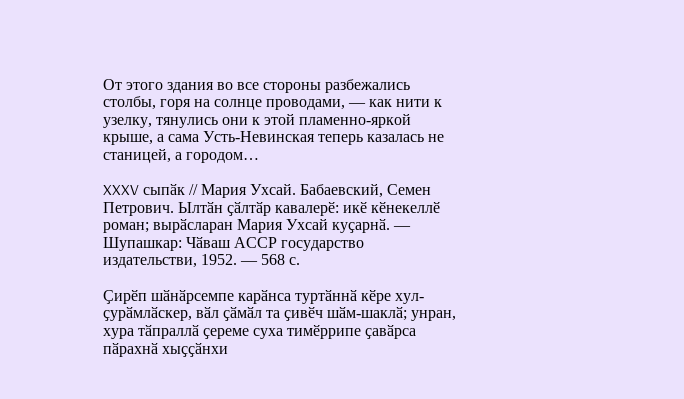От этого здания во все стороны разбежались столбы, горя на солнце проводами, — как нити к узелку, тянулись они к этой пламенно-яркой крыше, а сама Усть-Невинская теперь казалась не станицей, а городом…

XXXV сыпӑк // Мария Ухсай. Бабаевский, Семен Петрович. Ылтӑн ҫӑлтӑр кавалерӗ: икӗ кӗнекеллӗ роман; вырӑсларан Мария Ухсай куҫарнӑ. — Шупашкар: Чӑваш АССР государство издательстви, 1952. — 568 с.

Ҫирӗп шӑнӑрсемпе карӑнса туртӑннӑ кӗре хул-ҫурӑмлӑскер, вӑл ҫӑмӑл та ҫивӗч шӑм-шаклӑ; унран, хура тӑпраллӑ ҫереме суха тимӗррипе ҫавӑрса пӑрахнӑ хыҫҫӑнхи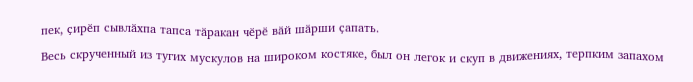пек, ҫирӗп сывлӑхпа тапса тӑракан чӗрӗ вӑй шӑрши ҫапать.

Весь скрученный из тугих мускулов на широком костяке, был он легок и скуп в движениях, терпким запахом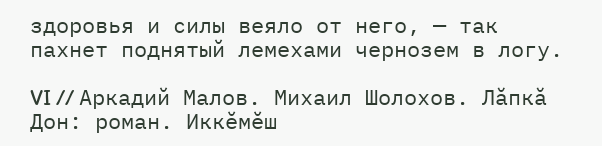здоровья и силы веяло от него, — так пахнет поднятый лемехами чернозем в логу.

VI // Аркадий Малов. Михаил Шолохов. Лӑпкӑ Дон: роман. Иккӗмӗш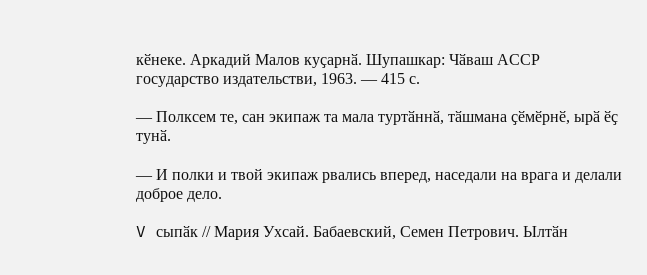кӗнеке. Аркадий Малов куҫарнӑ. Шупашкар: Чӑваш АССР государство издательстви, 1963. — 415 с.

— Полксем те, сан экипаж та мала туртӑннӑ, тӑшмана ҫӗмӗрнӗ, ырӑ ӗҫ тунӑ.

— И полки и твой экипаж рвались вперед, наседали на врага и делали доброе дело.

V сыпӑк // Мария Ухсай. Бабаевский, Семен Петрович. Ылтӑн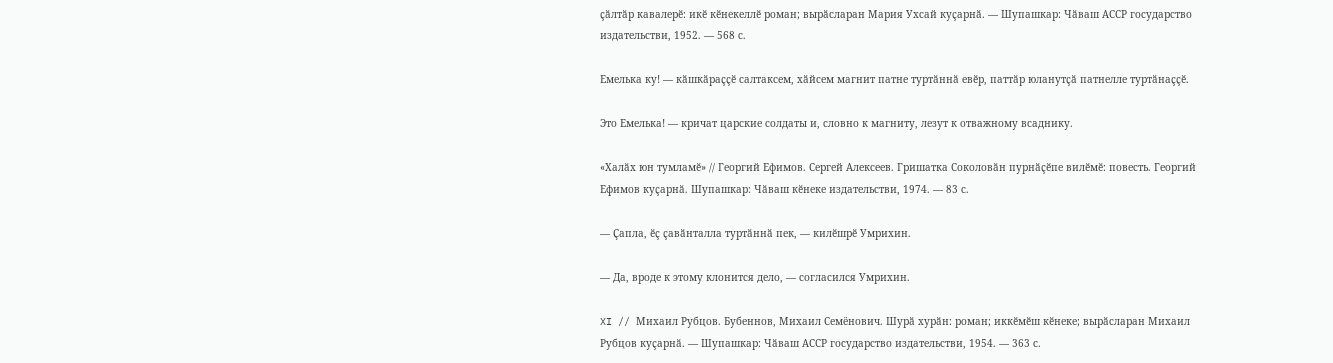ҫӑлтӑр кавалерӗ: икӗ кӗнекеллӗ роман; вырӑсларан Мария Ухсай куҫарнӑ. — Шупашкар: Чӑваш АССР государство издательстви, 1952. — 568 с.

Емелька ку! — кӑшкӑраҫҫӗ салтаксем, хӑйсем магнит патне туртӑннӑ евӗр, паттӑр юланутҫӑ патнелле туртӑнаҫҫӗ.

Это Емелька! — кричат царские солдаты и, словно к магниту, лезут к отважному всаднику.

«Халӑх юн тумламӗ» // Георгий Ефимов. Сергей Алексеев. Гришатка Соколовӑн пурнӑҫӗпе вилӗмӗ: повесть. Георгий Ефимов куҫарнӑ. Шупашкар: Чӑваш кӗнеке издательстви, 1974. — 83 с.

— Ҫапла, ӗҫ ҫавӑнталла туртӑннӑ пек, — килӗшрӗ Умрихин.

— Да, вроде к этому клонится дело, — согласился Умрихин.

XI // Михаил Рубцов. Бубеннов, Михаил Семёнович. Шурӑ хурӑн: роман; иккӗмӗш кӗнеке; вырӑсларан Михаил Рубцов куҫарнӑ. — Шупашкар: Чӑваш АССР государство издательстви, 1954. — 363 с.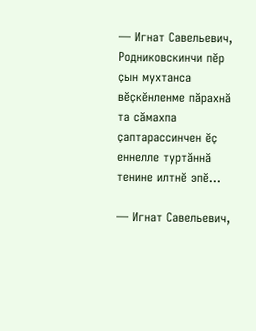— Игнат Савельевич, Родниковскинчи пӗр ҫын мухтанса вӗҫкӗнленме пӑрахнӑ та сӑмахпа ҫаптарассинчен ӗҫ еннелле туртӑннӑ тенине илтнӗ эпӗ…

— Игнат Савельевич,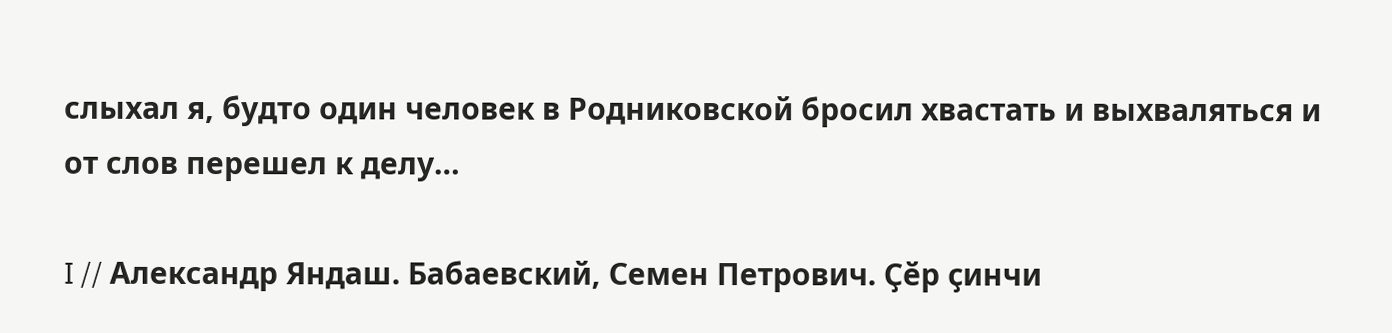слыхал я, будто один человек в Родниковской бросил хвастать и выхваляться и от слов перешел к делу…

I // Александр Яндаш. Бабаевский, Семен Петрович. Ҫӗр ҫинчи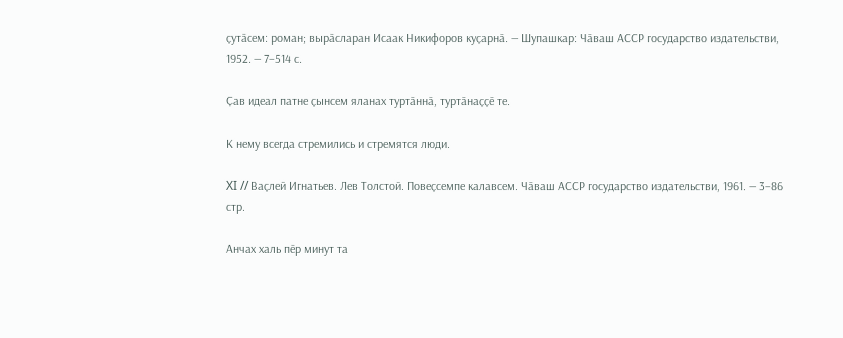ҫутӑсем: роман; вырӑсларан Исаак Никифоров куҫарнӑ. — Шупашкар: Чӑваш АССР государство издательстви, 1952. — 7–514 с.

Ҫав идеал патне ҫынсем яланах туртӑннӑ, туртӑнаҫҫӗ те.

К нему всегда стремились и стремятся люди.

XI // Ваҫлей Игнатьев. Лев Толстой. Повеҫсемпе калавсем. Чӑваш АССР государство издательстви, 1961. — 3–86 стр.

Анчах халь пӗр минут та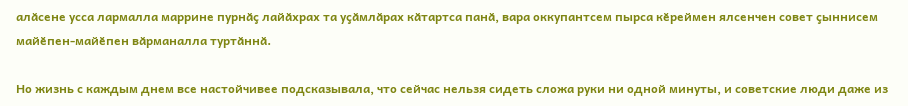алӑсене усса лармалла маррине пурнӑҫ лайӑхрах та уҫӑмлӑрах кӑтартса панӑ, вара оккупантсем пырса кӗреймен ялсенчен совет ҫыннисем майӗпен-майӗпен вӑрманалла туртӑннӑ.

Но жизнь с каждым днем все настойчивее подсказывала, что сейчас нельзя сидеть сложа руки ни одной минуты, и советские люди даже из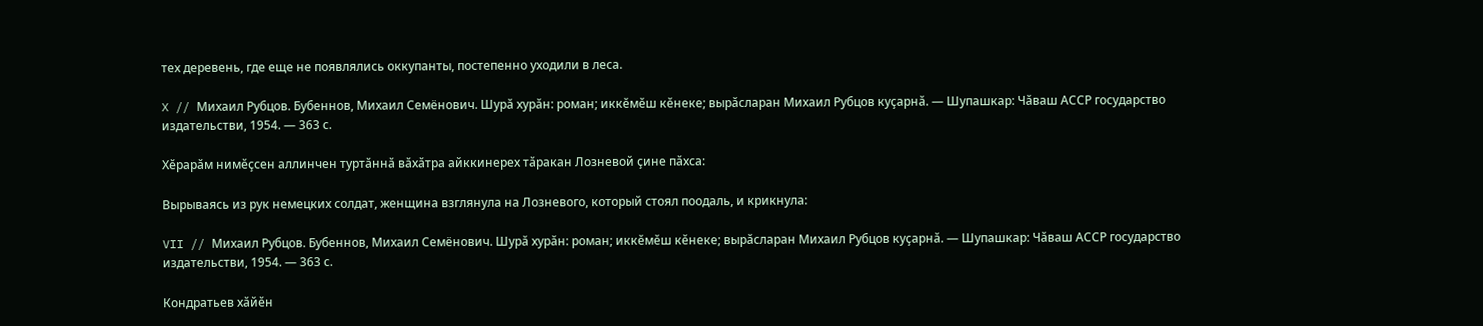тех деревень, где еще не появлялись оккупанты, постепенно уходили в леса.

X // Михаил Рубцов. Бубеннов, Михаил Семёнович. Шурӑ хурӑн: роман; иккӗмӗш кӗнеке; вырӑсларан Михаил Рубцов куҫарнӑ. — Шупашкар: Чӑваш АССР государство издательстви, 1954. — 363 с.

Хӗрарӑм нимӗҫсен аллинчен туртӑннӑ вӑхӑтра айккинерех тӑракан Лозневой ҫине пӑхса:

Вырываясь из рук немецких солдат, женщина взглянула на Лозневого, который стоял поодаль, и крикнула:

VII // Михаил Рубцов. Бубеннов, Михаил Семёнович. Шурӑ хурӑн: роман; иккӗмӗш кӗнеке; вырӑсларан Михаил Рубцов куҫарнӑ. — Шупашкар: Чӑваш АССР государство издательстви, 1954. — 363 с.

Кондратьев хӑйӗн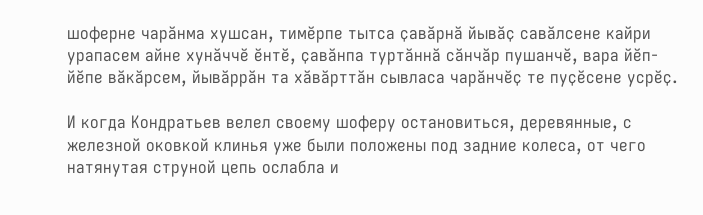шоферне чарӑнма хушсан, тимӗрпе тытса ҫавӑрнӑ йывӑҫ савӑлсене кайри урапасем айне хунӑччӗ ӗнтӗ, ҫавӑнпа туртӑннӑ сӑнчӑр пушанчӗ, вара йӗп-йӗпе вӑкӑрсем, йывӑррӑн та хӑвӑрттӑн сывласа чарӑнчӗҫ те пуҫӗсене усрӗҫ.

И когда Кондратьев велел своему шоферу остановиться, деревянные, с железной оковкой клинья уже были положены под задние колеса, от чего натянутая струной цепь ослабла и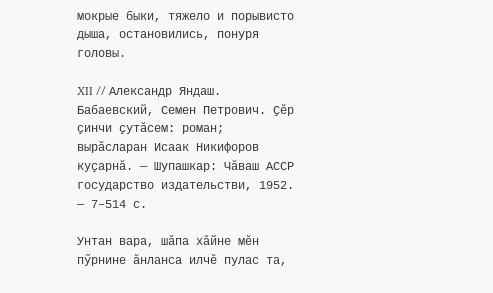мокрые быки, тяжело и порывисто дыша, остановились, понуря головы.

XII // Александр Яндаш. Бабаевский, Семен Петрович. Ҫӗр ҫинчи ҫутӑсем: роман; вырӑсларан Исаак Никифоров куҫарнӑ. — Шупашкар: Чӑваш АССР государство издательстви, 1952. — 7–514 с.

Унтан вара, шӑпа хӑйне мӗн пӳрнине ӑнланса илчӗ пулас та,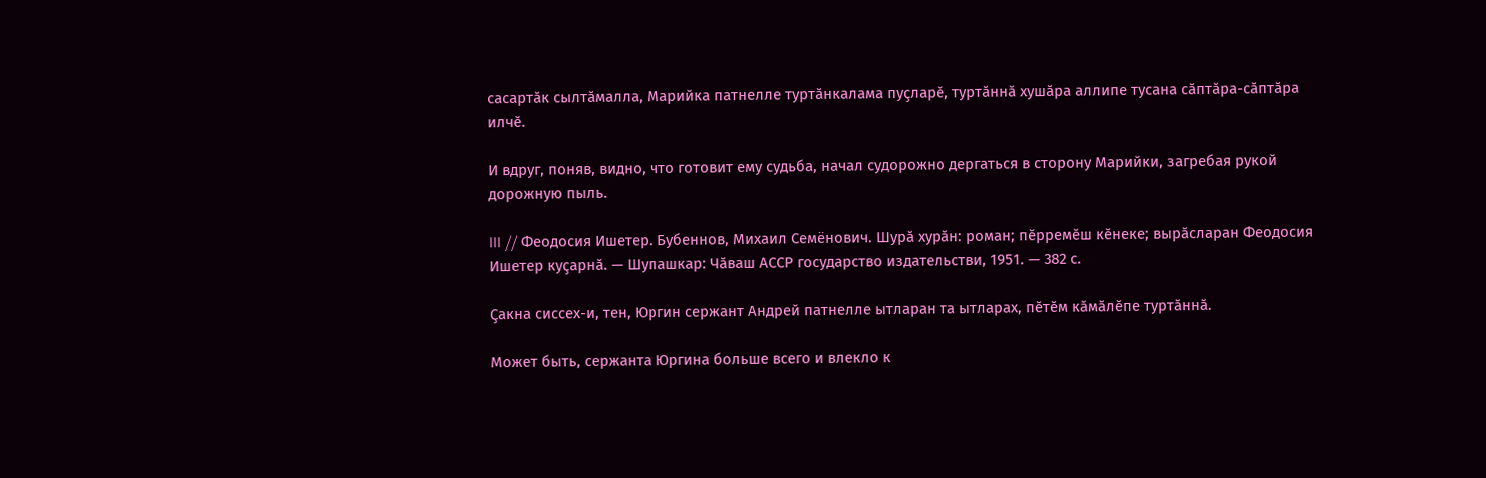сасартӑк сылтӑмалла, Марийка патнелле туртӑнкалама пуҫларӗ, туртӑннӑ хушӑра аллипе тусана сӑптӑра-сӑптӑра илчӗ.

И вдруг, поняв, видно, что готовит ему судьба, начал судорожно дергаться в сторону Марийки, загребая рукой дорожную пыль.

III // Феодосия Ишетер. Бубеннов, Михаил Семёнович. Шурӑ хурӑн: роман; пӗрремӗш кӗнеке; вырӑсларан Феодосия Ишетер куҫарнӑ. — Шупашкар: Чӑваш АССР государство издательстви, 1951. — 382 с.

Ҫакна сиссех-и, тен, Юргин сержант Андрей патнелле ытларан та ытларах, пӗтӗм кӑмӑлӗпе туртӑннӑ.

Может быть, сержанта Юргина больше всего и влекло к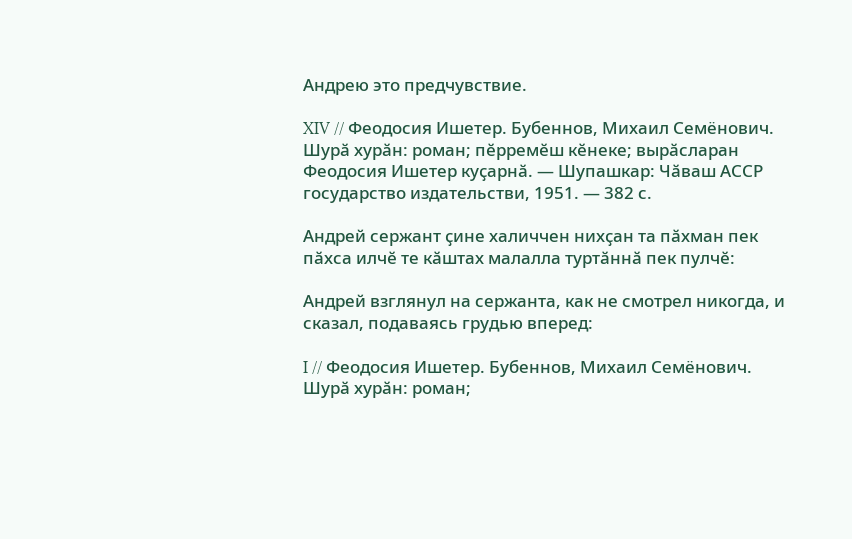Андрею это предчувствие.

XIV // Феодосия Ишетер. Бубеннов, Михаил Семёнович. Шурӑ хурӑн: роман; пӗрремӗш кӗнеке; вырӑсларан Феодосия Ишетер куҫарнӑ. — Шупашкар: Чӑваш АССР государство издательстви, 1951. — 382 с.

Андрей сержант ҫине халиччен нихҫан та пӑхман пек пӑхса илчӗ те кӑштах малалла туртӑннӑ пек пулчӗ:

Андрей взглянул на сержанта, как не смотрел никогда, и сказал, подаваясь грудью вперед:

I // Феодосия Ишетер. Бубеннов, Михаил Семёнович. Шурӑ хурӑн: роман;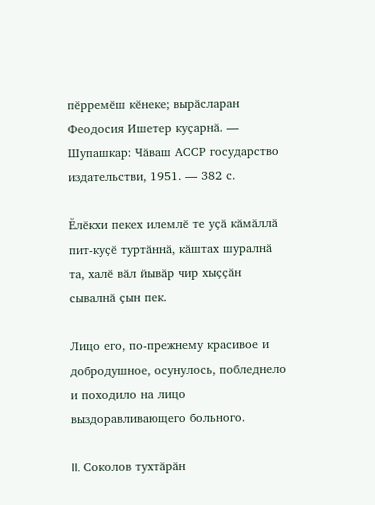пӗрремӗш кӗнеке; вырӑсларан Феодосия Ишетер куҫарнӑ. — Шупашкар: Чӑваш АССР государство издательстви, 1951. — 382 с.

Ӗлӗкхи пекех илемлӗ те уҫӑ кӑмӑллӑ пит-куҫӗ туртӑннӑ, кӑштах шуралнӑ та, халӗ вӑл йывӑр чир хыҫҫӑн сывалнӑ ҫын пек.

Лицо его, по-прежнему красивое и добродушное, осунулось, побледнело и походило на лицо выздоравливающего больного.

II. Соколов тухтӑрӑн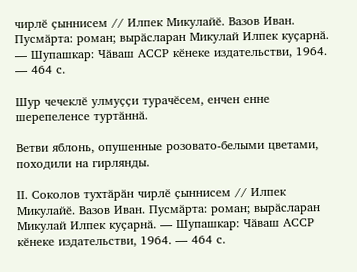чирлӗ ҫыннисем // Илпек Микулайӗ. Вазов Иван. Пусмӑрта: роман; вырӑсларан Микулай Илпек куҫарнӑ. — Шупашкар: Чӑваш АССР кӗнеке издательстви, 1964. — 464 с.

Шур чечеклӗ улмуҫҫи турачӗсем, енчен енне шерепеленсе туртӑннӑ.

Ветви яблонь, опушенные розовато-белыми цветами, походили на гирлянды.

II. Соколов тухтӑрӑн чирлӗ ҫыннисем // Илпек Микулайӗ. Вазов Иван. Пусмӑрта: роман; вырӑсларан Микулай Илпек куҫарнӑ. — Шупашкар: Чӑваш АССР кӗнеке издательстви, 1964. — 464 с.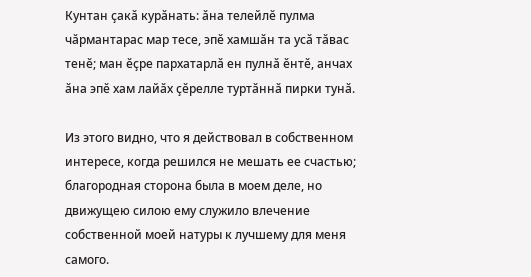Кунтан ҫакӑ курӑнать: ӑна телейлӗ пулма чӑрмантарас мар тесе, эпӗ хамшӑн та усӑ тӑвас тенӗ; ман ӗҫре пархатарлӑ ен пулнӑ ӗнтӗ, анчах ӑна эпӗ хам лайӑх ҫӗрелле туртӑннӑ пирки тунӑ.

Из этого видно, что я действовал в собственном интересе, когда решился не мешать ее счастью; благородная сторона была в моем деле, но движущею силою ему служило влечение собственной моей натуры к лучшему для меня самого.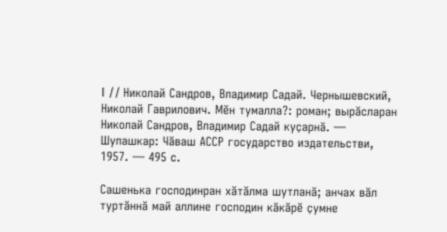I // Николай Сандров, Владимир Садай. Чернышевский, Николай Гаврилович. Мӗн тумалла?: роман; вырӑсларан Николай Сандров, Владимир Садай куҫарнӑ. — Шупашкар: Чӑваш АССР государство издательстви, 1957. — 495 с.

Сашенька господинран хӑтӑлма шутланӑ; анчах вӑл туртӑннӑ май аллине господин кӑкӑрӗ ҫумне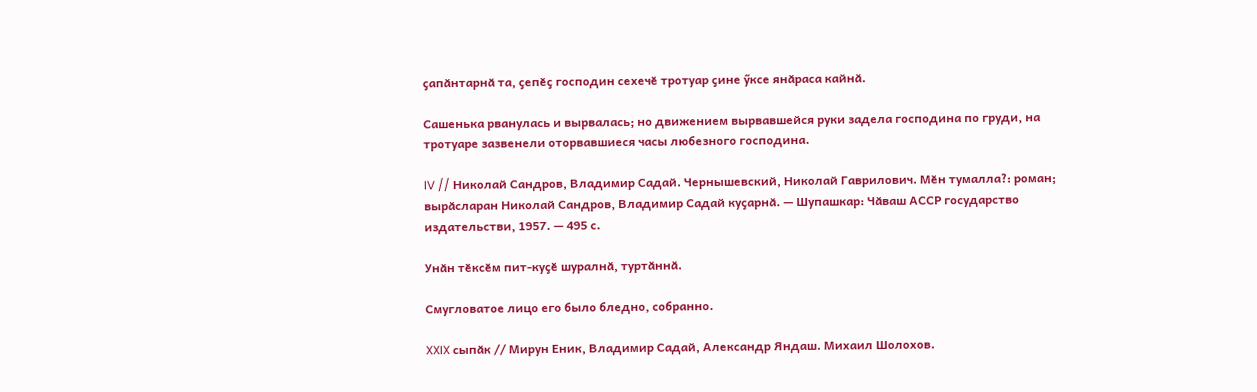ҫапӑнтарнӑ та, ҫепӗҫ господин сехечӗ тротуар ҫине ӳксе янӑраса кайнӑ.

Сашенька рванулась и вырвалась; но движением вырвавшейся руки задела господина по груди, на тротуаре зазвенели оторвавшиеся часы любезного господина.

IV // Николай Сандров, Владимир Садай. Чернышевский, Николай Гаврилович. Мӗн тумалла?: роман; вырӑсларан Николай Сандров, Владимир Садай куҫарнӑ. — Шупашкар: Чӑваш АССР государство издательстви, 1957. — 495 с.

Унӑн тӗксӗм пит-куҫӗ шуралнӑ, туртӑннӑ.

Смугловатое лицо его было бледно, собранно.

XXIX сыпӑк // Мирун Еник, Владимир Садай, Александр Яндаш. Михаил Шолохов.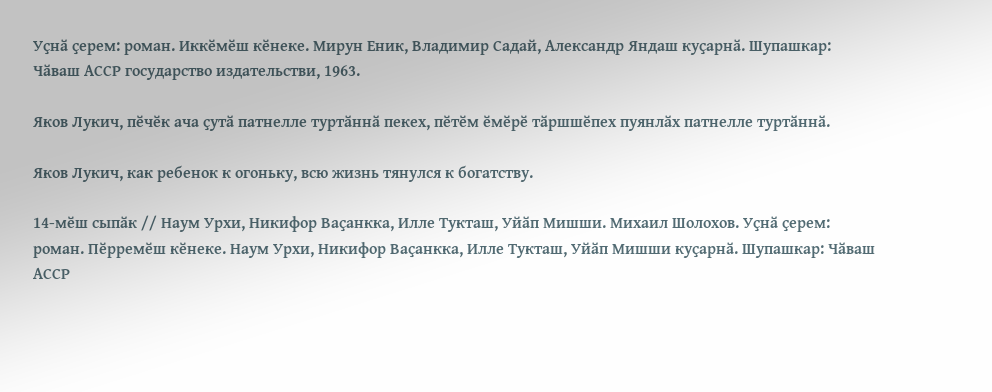Уҫнӑ ҫерем: роман. Иккӗмӗш кӗнеке. Мирун Еник, Владимир Садай, Александр Яндаш куҫарнӑ. Шупашкар: Чӑваш АССР государство издательстви, 1963.

Яков Лукич, пӗчӗк ача ҫутӑ патнелле туртӑннӑ пекех, пӗтӗм ӗмӗрӗ тӑршшӗпех пуянлӑх патнелле туртӑннӑ.

Яков Лукич, как ребенок к огоньку, всю жизнь тянулся к богатству.

14-мӗш сыпӑк // Наум Урхи, Никифор Ваҫанкка, Илле Тукташ, Уйӑп Мишши. Михаил Шолохов. Уҫнӑ ҫерем: роман. Пӗрремӗш кӗнеке. Наум Урхи, Никифор Ваҫанкка, Илле Тукташ, Уйӑп Мишши куҫарнӑ. Шупашкар: Чӑваш АССР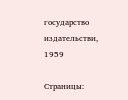государство издательстви, 1959

Страницы: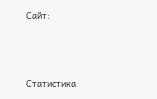Сайт:



Статистика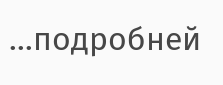...подробней